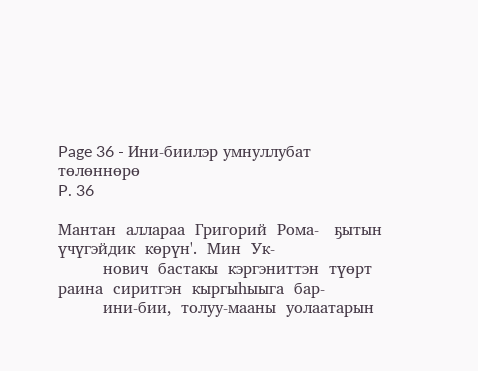Page 36 - Ини-биилэр умнуллубат төлөннөрө
P. 36

Мантан  аллараа  Григорий  Рома-   ҕытын  үчүгэйдик  көрүн'.  Мин  Ук-
         нович  бастакы  кэргэниттэн  түөрт  раина  сиритгэн  кыргыһыыга  бар-
         ини-бии,  толуу-мааны  уолаатарын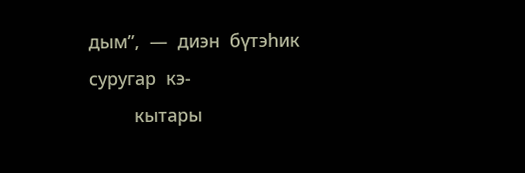дым”,  —  диэн  бүтэһик  суругар  кэ-
         кытары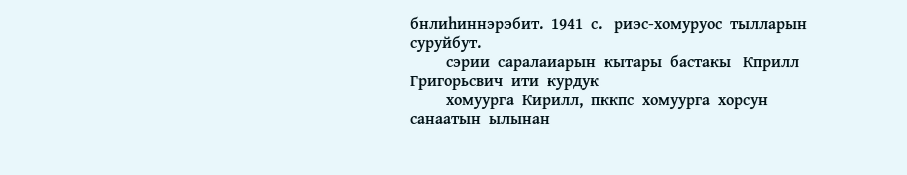бнлиһиннэрэбит.  1941  с.   риэс-хомуруос  тылларын  суруйбут.
         сэрии  саралаиарын  кытары  бастакы   Кприлл  Григорьсвич  ити  курдук
         хомуурга  Кирилл,  пккпс  хомуурга  хорсун  санаатын  ылынан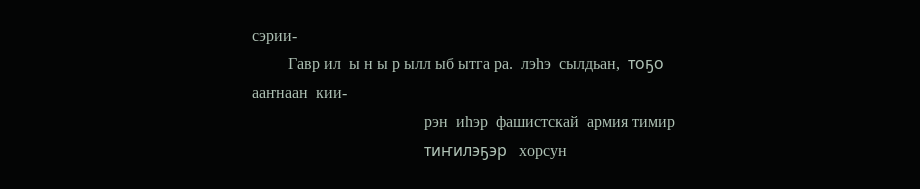сэрии-
         Гавр ил  ы н ы р ылл ыб ытга ра.  лэһэ  сылдьан,  тоҕо  ааҥнаан  кии-
                                           рэн  иһэр  фашистскай  армия тимир
                                           тиҥилэҕэр   хорсун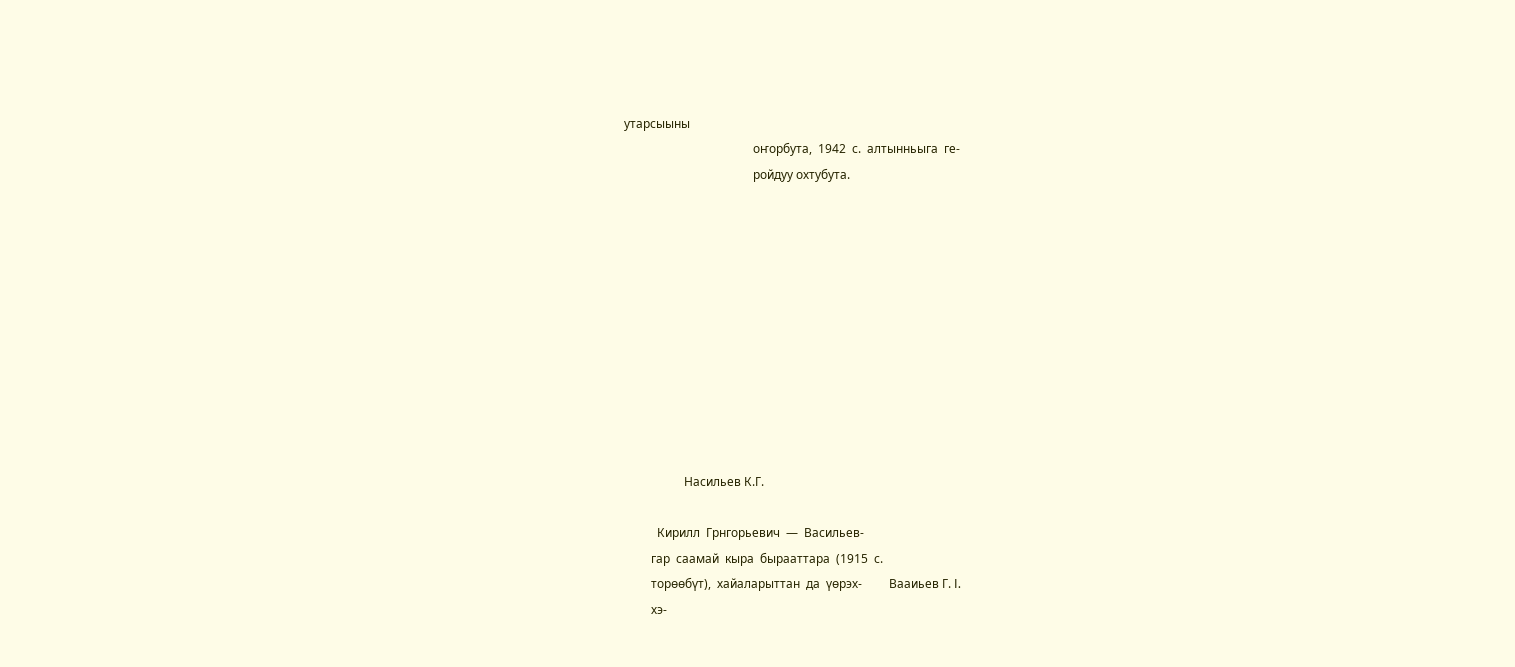утарсыыны
                                           оҥорбута,  1942  с.  алтынньыга  ге-
                                           ройдуу охтубута.











                    Насильев К.Г.

           Кирилл  Грнгорьевич  —  Васильев-
         гар  саамай  кыра  бырааттара  (1915  с.
         торөөбүт),  хайаларыттан  да  үөрэх-         Вааиьев Г. I.
         хэ-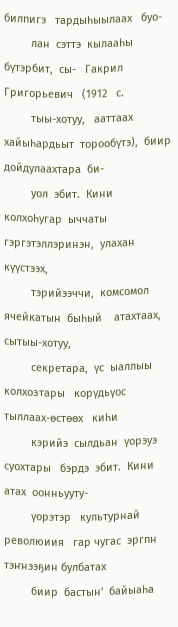билпигэ   тардыһыылаах   буо-
         лан  сэттэ  кылааһы  бүтэрбит,  сы-   Гакрил   Григорьевич   (1912   с.
         тыы-хотуу,   ааттаах  хайыһардьыт  торообүтэ),  биир дойдулаахтара  би-
         уол  эбит.  Кини  колхоһугар  ыччаты   гэргэтэллэринэн,  улахан  күүстээх,
         тэрийээччи,  комсомол  ячейкатын  быһый    атахтаах,   сытыы-хотуу,
         секретара,  үс  ыаллыы  колхозтары   корүдьүос   тыллаах-өстөөх   киһи
         кэрийэ  сылдьан  үорэуэ  суохтары   бэрдэ  эбит.  Кини  атах  оонньууту-
         үорэтэр   культурнай   революиия   гар чугас  эргпн тэҥнээҕин булбатах
         биир  бастын'  байыаһа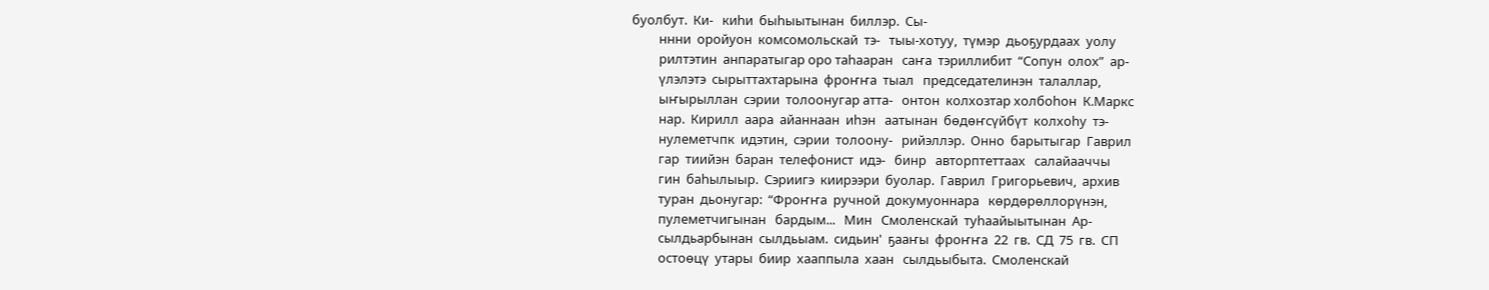буолбут.  Ки-   киһи  быһыытынан  биллэр.  Сы-
         ннни  оройуон  комсомольскай  тэ-   тыы-хотуу,  түмэр  дьоҕурдаах  уолу
         рилтэтин  анпаратыгар оро таһааран   саҥа  тэриллибит  “Сопун  олох”  ар-
         үлэлэтэ  сырыттахтарына  фроҥҥа  тыал   председателинэн  талаллар,
         ыҥырыллан  сэрии  толоонугар атта-   онтон  колхозтар холбоһон  К.Маркс
         нар.  Кирилл  аара  айаннаан  иһэн   аатынан  бөдөҥсүйбүт  колхоһу  тэ-
         нулеметчпк  идэтин,  сэрии  толоону-   рийэллэр.  Онно  барытыгар  Гаврил
         гар  тиийэн  баран  телефонист  идэ-   бинр   авторптеттаах   салайааччы
         гин  баһылыыр.  Сэриигэ  киирээри  буолар.  Гаврил  Григорьевич,  архив
         туран  дьонугар:  “Фроҥҥа  ручной  докумуоннара   көрдөрөллорүнэн,
         пулеметчигынан   бардым...   Мин   Смоленскай  туһаайыытынан  Ар-
         сылдьарбынан  сылдьыам.  сидьин'  ҕааҥы  фроҥҥа  22  гв.  СД  75  гв.  СП
         остоөцү  утары  биир  хааппыла  хаан   сылдьыбыта.  Смоленскай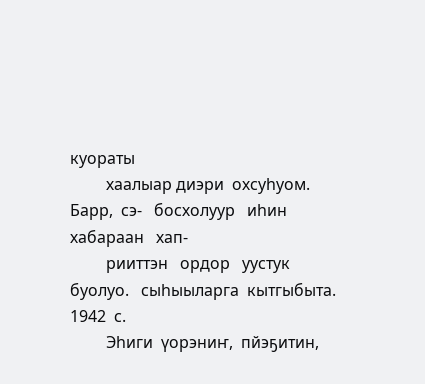куораты
         хаалыар диэри  охсуһуом.  Барр,  сэ-   босхолуур   иһин   хабараан   хап-
         рииттэн   ордор   уустук   буолуо.   сыһыыларга  кытгыбыта.  1942  с.
         Эһиги  үорэниҥ,  пйэҕитин,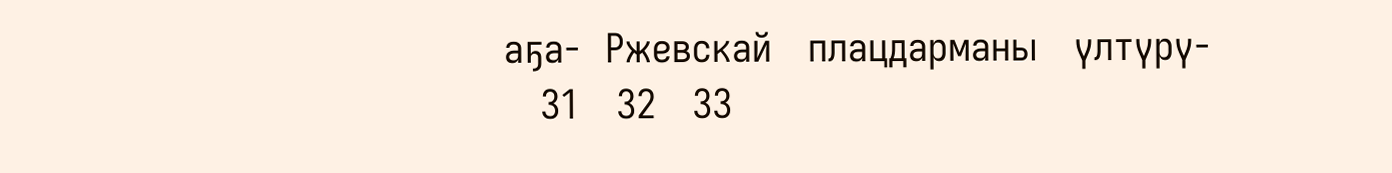аҕа-  Ржевскай   плацдарманы   үлтүрү-
   31   32   33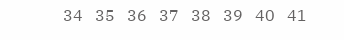34   35   36   37   38   39   40   41